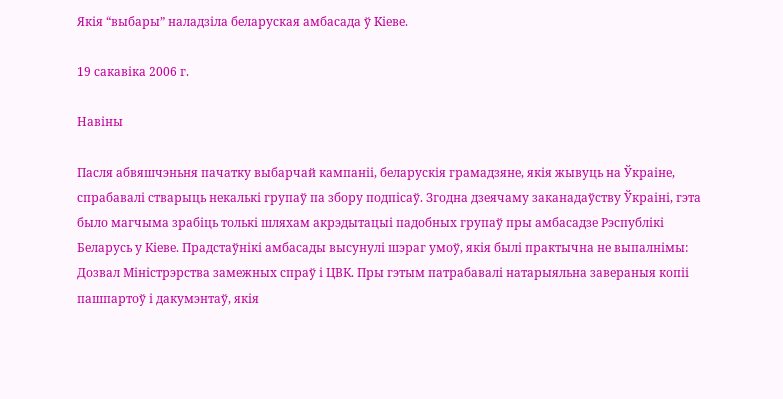Якія “выбары” наладзіла беларуская амбасада ў Kіеве.

19 сакавіка 2006 г.

Навіны

Пасля абвяшчэньня пачатку выбарчай кампаніі, беларускія грамадзяне, якія жывуць на Ўкраіне, спрабавалі стварыць некалькі групаў па збору подпісаў. Згодна дзеячаму заканадаўству Ўкраіні, гэта было магчыма зрабіць толькі шляхам акрэдытацыі падобных групаў пры амбасадзе Рэспублікі Беларусь у Кіеве. Прадстаўнікі амбасады высунулі шэраг умоў, якія былі практычна не выпалнімы: Дозвал Міністрэрства замежных спраў і ЦВК. Пры гэтым патрабавалі натарыяльна завераныя копіі пашпартоў і дакумэнтаў, якія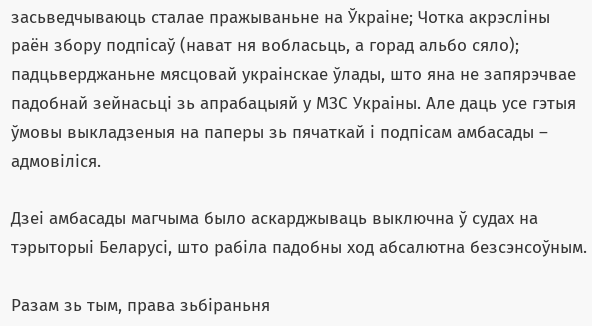засьведчываюць сталае пражываньне на Ўкраіне; Чотка акрэсліны раён збору подпісаў (нават ня вобласьць, а горад альбо сяло); падцьверджаньне мясцовай украінскае ўлады, што яна не запярэчвае падобнай зейнасьці зь апрабацыяй у МЗС Украіны. Але даць усе гэтыя ўмовы выкладзеныя на паперы зь пячаткай і подпісам амбасады – адмовіліся.

Дзеі амбасады магчыма было аскарджываць выключна ў судах на тэрыторыі Беларусі, што рабіла падобны ход абсалютна безсэнсоўным.

Разам зь тым, права зьбіраньня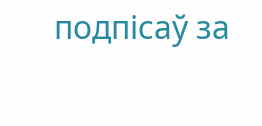подпісаў за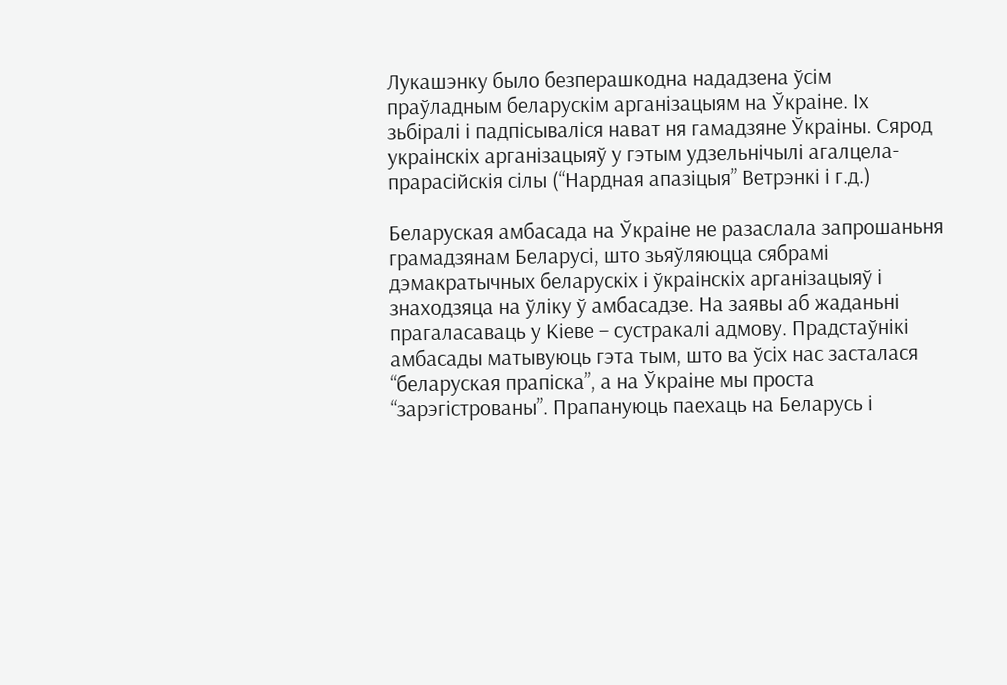Лукашэнку было безперашкодна нададзена ўсім праўладным беларускім арганізацыям на Ўкраіне. Іх зьбіралі і падпісываліся нават ня гамадзяне Ўкраіны. Сярод украінскіх арганізацыяў у гэтым удзельнічылі агалцела-прарасійскія сілы (“Нардная апазіцыя” Ветрэнкі і г.д.)

Беларуская амбасада на Ўкраіне не разаслала запрошаньня грамадзянам Беларусі, што зьяўляюцца сябрамі дэмакратычных беларускіх і ўкраінскіх арганізацыяў і знаходзяца на ўліку ў амбасадзе. На заявы аб жаданьні прагаласаваць у Кіеве – сустракалі адмову. Прадстаўнікі амбасады матывуюць гэта тым, што ва ўсіх нас засталася “беларуская прапіска”, а на Ўкраіне мы проста “зарэгістрованы”. Прапануюць паехаць на Беларусь і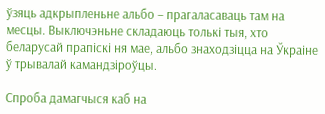ўзяць адкрыпленьне альбо – прагаласаваць там на месцы. Выключэньне складаюць толькі тыя, хто беларусай прапіскі ня мае, альбо знаходзіцца на Ўкраіне ў трывалай камандзіроўцы.

Спроба дамагчыся каб на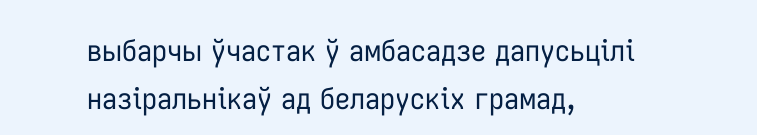выбарчы ўчастак ў амбасадзе дапусьцілі назіральнікаў ад беларускіх грамад,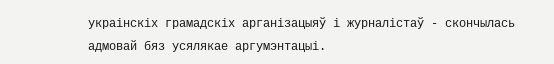украінскіх грамадскіх арганізацыяў і журналістаў - скончылась адмовай бяз усялякае аргумэнтацыі.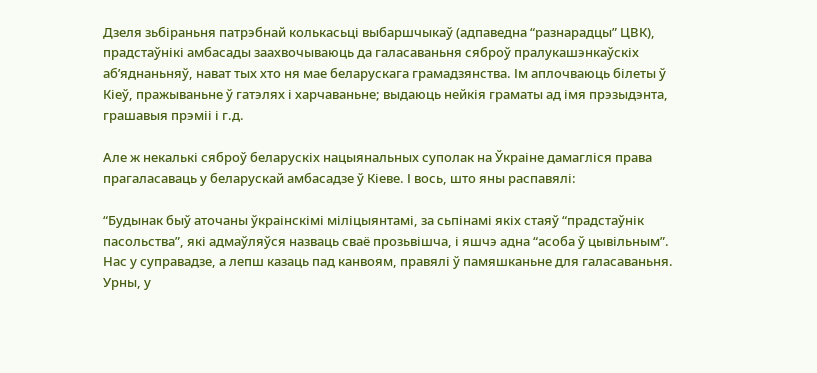Дзеля зьбіраньня патрэбнай колькасьці выбаршчыкаў (адпаведна “разнарадцы” ЦВК), прадстаўнікі амбасады заахвочываюць да галасаваньня сяброў пралукашэнкаўскіх аб’яднаньняў, нават тых хто ня мае беларускага грамадзянства. Ім аплочваюць білеты ў Кіеў, пражываньне ў гатэлях і харчаваньне; выдаюць нейкія граматы ад імя прэзыдэнта, грашавыя прэміі і г.д.

Але ж некалькі сяброў беларускіх нацыянальных суполак на Ўкраіне дамагліся права прагаласаваць у беларускай амбасадзе ў Кіеве. І вось, што яны распавялі:

“Будынак быў аточаны ўкраінскімі міліцыянтамі, за сьпінамі якіх стаяў “прадстаўнік пасольства”, які адмаўляўся назваць сваё прозьвішча, і яшчэ адна “асоба ў цывільным”. Нас у суправадзе, а лепш казаць пад канвоям, правялі ў памяшканьне для галасаваньня. Урны, у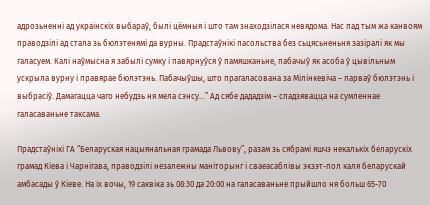адрозьненні ад украінскіх выбараў, былі цёмныя і што там знаходзілася невядома. Нас пад тым жа канвоям праводзілі ад стала зь бюлэтенямі да вурны. Прадстаўнікі пасольства без сьцясьненьня зазіралі як мы галасуем. Калі наўмысна я забылі сумку і павярнуўся ў памяшканьне, пабачыў як асоба ў цывільным ускрыла вурну і правярае бюлэтэнь. Пабачыўшы, што прагаласована за Мілінкевіча – парваў бюлэтэнь і выбрасіў. Дамагацца чаго небудзь ня мела сэнсу…” Ад сябе дададзім – спадзявацца на сумленнае галасаваньне таксама.

Прадстаўнікі ГА “Беларуская нацыянальная грамада Львову”, разам зь сябрамі яшчэ некалькіх беларускіх грамад Кіева і Чарнігава, праводзілі незалежны маніторынг і сваеасаблівы экзэт-пол каля беларускай амбасады ў Кіеве. На іх вочы, 19 саквіка зь 08:30 да 20:00 на галасаваньне прыйшло ня больш 65-70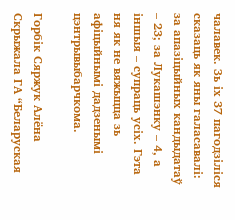чалавек. Зь іх 37 пагодзіліся сказаць як яны галасавалі: за апазіцыйных кандыдатаў – 23; за Лукашэнку – 4, а іншыя – супраць усіх. Гэта ня як не вяжыцца зь афіцыйнымі дадзенымі цэнтрывыбарчкома.

Горбік Сяржук Алёна Скрыжала ГА “Беларуская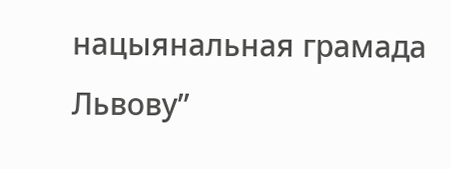нацыянальная грамада Львову”